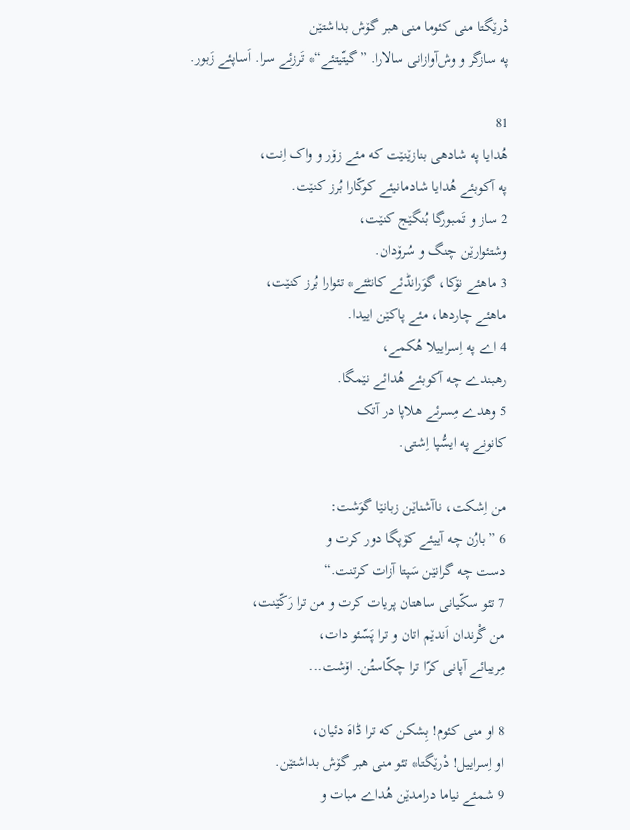دْرێگتا منی کئوما منی هبر گۆش بداشتێن
په سازگر و وش‌آوازانی سالارا. ”گیتّیتئے“* تَرزئے سرا. اَساپئے زَبور.

81
هُدایا په شادهی بنازێنێت که مئے زۆر و واک اِنت،
په آکوبئے هُدایا شادمانیئے کوکّارا بُرز کنێت.
2 ساز و تَمبورگا بُنگێج کنێت،
وشتئوارێن چنگ و سُرۆدان.
3 ماهئے نۆکا، گوَرانڈئے کانٹئے* تئوارا بُرز کنێت،
ماهئے چاردها، مئے پاکێن اییدا.
4 اے په اِسراییلا هُکمے،
رهبندے چه آکوبئے هُدائے نێمگا.
5 وهدے مِسرئے هلاپا در آتک
کانونے په ایسُّپا اِشتی.

من اِشکت، ناآشناێن زبانێا گوَشت:
6 ”بارُن چه آییئے کۆپگا دور کرت و
دست چه گرانێن سَپتا آزات کرتنت.“
7 تئو سکّیانی ساهتان پریات کرت و من ترا رَکّێنت،
من گْرندان اَندێم اتان و ترا پَسّئو دات،
مِریبائے آپانی کرّا ترا چکّاستُن. اۆشت...

8 او منی کئوم! بِشکن که ترا ڈاهَ دئیان،
او اِسراییل! دْرێگتا* تئو منی هبر گۆش بداشتێن.
9 شمئے نیاما درامدێن هُداے مبات و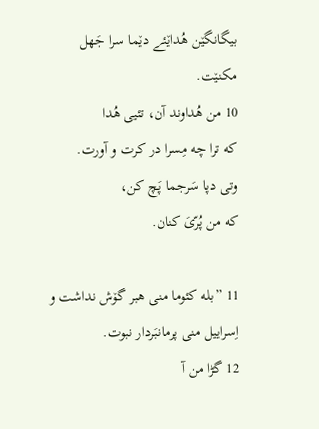بیگانگێن هُداێئے دێما سرا جَهل مکنێت.
10 من هُداوند آن، تئیی هُدا
که ترا چه مِسرا در کرت و آورت.
وتی دپا سَرجما پَچ کن،
که من پُرّیَ کنان.

11 ”بله کئوما منی هبر گۆش نداشت و
اِسراییل منی پرمانبَردار نبوت.
12 گڑا من آ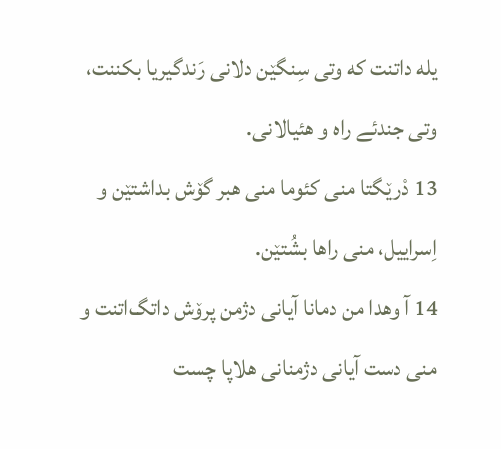یله داتنت که وتی سِنگێن دلانی رَندگیریا بکننت،
وتی جندئے راه و هئیالانی.
13 دْرێگتا منی کئوما منی هبر گۆش بداشتێن و
اِسراییل، منی راها بشُتێن.
14 آ وهدا من دمانا آیانی دژمن پرۆش داتگ‌اتنت و
منی دست آیانی دژمنانی هلاپا چست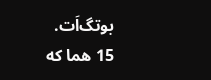بوتگ‌اَت.
15 هما که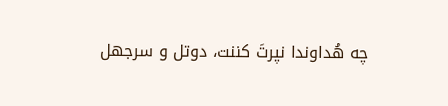چه هُداوندا نپرتَ کننت، دوتل و سرجهل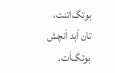بوتگ‌اتنت،
تان اَبد اَنچش بوتگ‌اَت.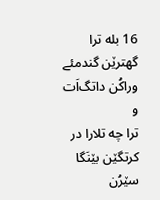16 بله ترا گهترێن گندمئے وراکُن داتگ‌اَت و
ترا چه تلارا در کرتگێن بێنَگا سێرُن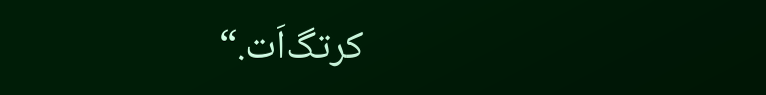کرتگ‌اَت.“